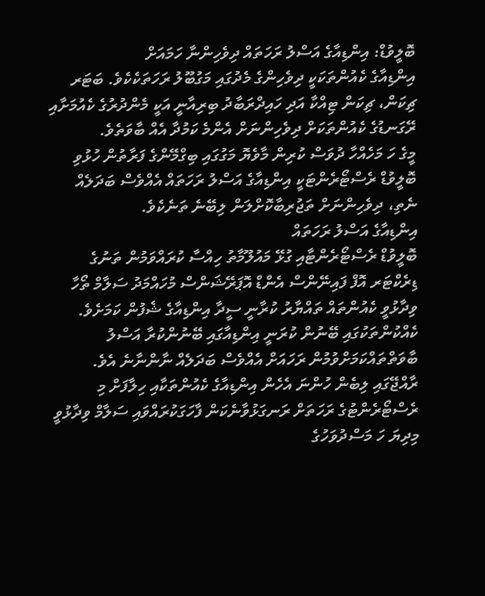ބޮލީވުޑް: އިންޑިއާގެ އަސްލު ރަހަތައް ދިވެހިންނާ ހަމައަށް
އިންޑިއާގެ ކެއުންތަކަކީ ދިވެހިންގެ މެދުގައި މަގުބޫލު ރަހަތަކެކެވެ. ބަޓަރ ޗިކަން، ޗިކަން ޓިއްކާ އަދި ހައިދްރަބާދު ބިރިއާނީ އަކީ މެންދުރުގެ ކެއުމަށާއި ރޭގަނޑުގެ ކެއުންތަކަށް ދިވެހިންނަށް އެންމެ ކަމުދާ އެއް ބާވަތެވެ.
މީގެ ހަ މަހެއްހާ ދުވަސް ކުރިން މާވެޔޮ މަގުގައި ބިގްމޭންގެ ފަރާތުން ހުޅުވި ބޮލީވުޑް ރެސްޓޯރެންޓަކީ އިންޑިއާގެ އަސްލު ރަހަތައް އެއްވެސް ބަދަލެއް ނެތި، ދިވެހިންނަށް ތަޖުރިބާކޮށްލަން ލިބޭނެ ތަނެކެވެ.
އިންޑިއާގެ އަސްލު ރަހަތައް
ބޮލީވުޑް ރެސްޓޯރެންޓާއި ގުޅޭ މައުލޫމާތު ހިއްސާ ކުރައްވަމުން ތަނުގެ ޑިރެކްޓަރ އޮފް ފައިނޭންސް އެންޑް އޮޕަރޭޝަންސް މުހައްމަދު ސަލާމް ތޯހާ ވިދާޅުވީ ކެއުންތައް ތައްޔާރު ކުރާނީ ސީދާ އިންޑިއާގެ ޝެފުން ކަމަށެވެ. ކެއްކުންތަކުގައި ބޭނުން ކުރަނީ އިންޑިއާގައި ބޭނުންކުރާ އަސްލު ބާވަތްތައްކަމަށްވުމުން ރަހައަށް އެއްވެސް ބަދަލެއް ނާންނާނެ އެވެ.
ރާއްޖޭގައި ލިބެން ހުންނަ އެހެން އިންޑިއާގެ ކެއުންތަކާއި ހިލާފަށް މި ރެސްޓޯރެންޓުގެ ރަހަތަށް ރަނގަޅުވާނެކަން ފާހަގަކުރައްވައި ސަލާމް ވިދާޅުވީ މިދިޔަ ހަ މަސްދުވަހުގެ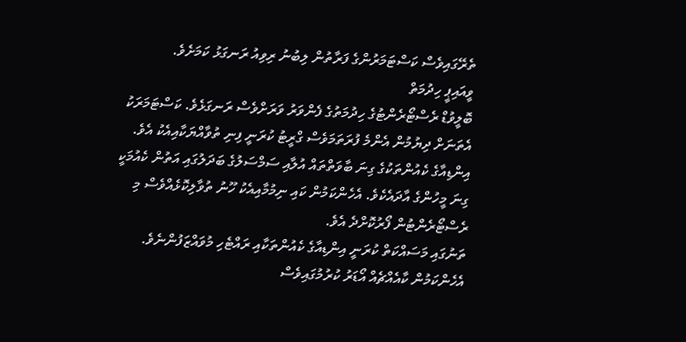ތެރޭގައިވެސް ކަސްޓަމަރުންގެ ފަރާތުން ލިބުނު ރިވިއު ރަނގަޅު ކަމަށެވެ.
ވީއައިޕީ ހިދުމަތް
ބޮލީވުޑް ރެސްޓޯރެންޓުގެ ހިދުމަތުގެ ފެންވަރު ވަރަށްވެސް ރަނގަޅެވެ. ކަސްޓަމަރަކު އެތަނަށް ދިޔުމުން އެންމެ ފުރަތަމަވެސް ގްރީޓު ކުރަނީ ފިނި ތުވާއްޔަކާއިއެކު އެވެ. އިންޑިއާގެ ކެއުންތަކުގެ ގިނަ ބާވަތްތައް އުލާއި ސަމްސަލުގެ ބަދަލުގައި އަތުން ކެއުމަކީ ގިނަ މީހުންގެ އާދައެކެވެ. އެހެންކަމުން ކައި ނިމުމާއިއެކު ހޫނު ތުވާލިކޮޅެއްވެސް މި ރެސްޓޯރެންޓުން ފޯރުކޮށްދެ އެވެ.
ތަނުގައި މަސައްކަތް ކުރަނީ އިންޑިއާގެ ކެއުންތަކާއި ރައްޓެހި މުވައްޒަފުންނެވެ. އެހެންކަމުން ކާއެއްޗެއް އޯޑަރު ކުރުމުގައިވެސް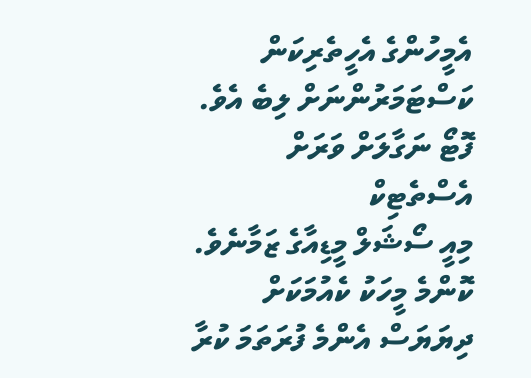އެމީހުންގެ އެހީތެރިކަން ކަސްޓަމަރުންނަށް ލިބެ އެވެ.
ފޮޓޯ ނަގާލަށް ވަރަށް އެސްތެޓިކް
މިއީ ސޯޝަލް މީޑިއާގެ ޒަމާނެވެ. ކޮންމެ މީހަކު ކެއުމަކަށް ދިޔަޔަސް އެންމެ ފުރަތަމަ ކުރާ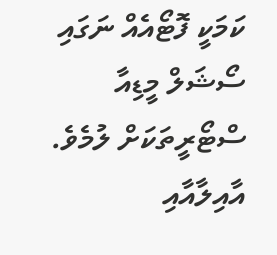ކަމަކީ ފޮޓޯއެއް ނަގައި ސޯޝަލް މީޑިއާ ސްޓޯރީތަކަށް ލުމެވެ. އާއިލާއާއި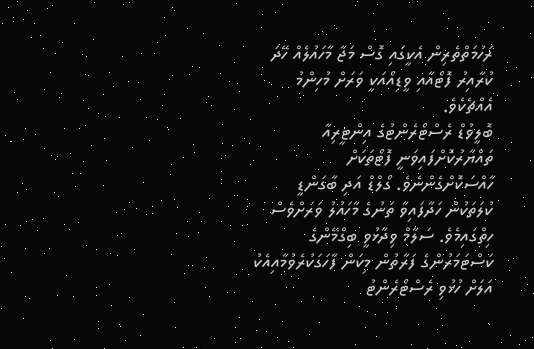ރަހުމަތްތެރިން އެކީގައި ގޮސް މަޖާ މާހައުލެއް ހޭދަ ކުރާއިރު ފޮޓޯއާއި ވީޑިއޯއަކީ ވަރަށް މުހިންމު އެއްޗެކެވެ.
ބޮލީވުޑް ރެސްޓޯރެންޓުގެ އިންޓީރިއާ ތައްޔާރުކޮށްފައިވަނީ ފޮޓޯތަކަށް ހާއްސަކޮށްގެންނެވެ. ގޯލްޑް އަދި ބާގަންޑީ ކުލަތަކުން ހަދާފައިވާ ތަނުގެ މާހައުލު ވަރަށްވެސް ހިތްގައިމެވެ. ސަލާމް ވިދާޅުވީ ބިގްމޭންގެ ކަސްޓަމަރުންގެ ފަރާތުން މިކަން ފާހަގަކުރެވުމާއިއެކު އަލަށް ހުޅުވި ރެސްޓޯރެންޓު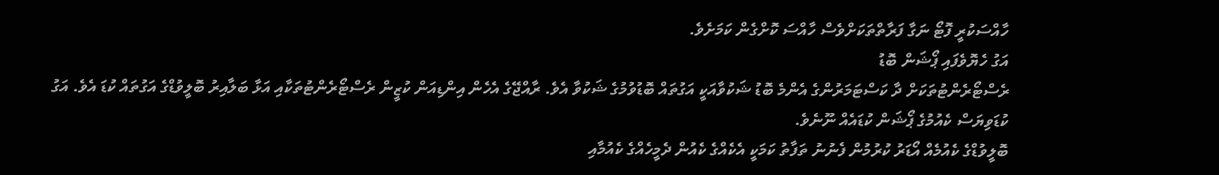ހާއްސަކުރީ ފޮޓޯ ނަގާ ފަރާތްތަކަށްވެސް ހާއްސަ ކޮށްގެން ކަމަށެވެ.
އަގު ހެޔޮވެފައި ޕޯޝަން ބޮޑު
ރެސްޓޯރެންޓުތަކަށް ދާ ކަސްޓަމަރުންގެ އެންމެ ބޮޑު ޝަކުވާއަކީ އަގުތައް ބޮޑުވުމުގެ ޝަކުވާ އެވެ. ރާއްޖޭގެ އެހެން އިންޑިއަން ކުޒީން ރެސްޓޯރެންޓުތަކާއި އަޅާ ބަލާއިރު ބޮލީވުޑްގެ އަގުތައް ކުޑަ އެވެ. އަގު ކުޑަވިޔަސް ކެއުމުގެ ޕޯޝަން ކުޑައެއް ނޫނެވެ.
ބޮލީވުޑްގެ ކެއުމެއް އޯޑަރު ކުރުމުން ފެނުނު ތަފާތު ކަމަކީ އެކެއްގެ ކެއުން ދެމީހެއްގެ ކެއުމާއި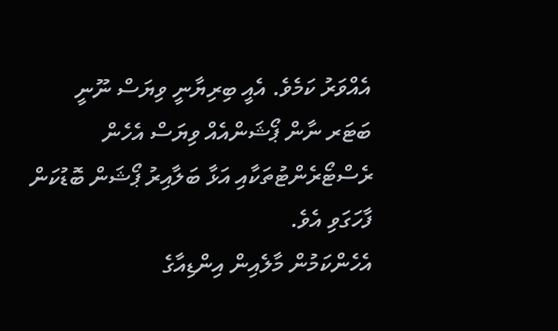އެއްވަރު ކަމެވެ. އެއީ ބިރިޔާނީ ވިޔަސް ނޫނީ ބަޓަރ ނާން ޕޯޝަންއެއް ވިޔަސް އެހެން ރެސްޓޯރެންޓުތަކާއި އަޅާ ބަލާއިރު ޕޯޝަން ބޮޑުކަން ފާހަގަވި އެވެ.
އެހެންކަމުން މާލެއިން އިންޑިއާގެ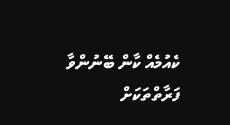ކެއުމެއް ކާން ބޭނުންވާ ފަރާތްތަކަށް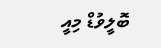ބޮލީވުޑް މިއީ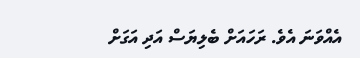އެއްވަނަ އެވެ. ރަހައަށް ބެލިޔަސް އަދި އަގަށް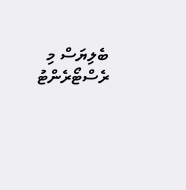ބެލިޔަސް މި ރެސްޓޯރެންޓު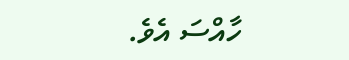ހާއްސަ އެވެ.